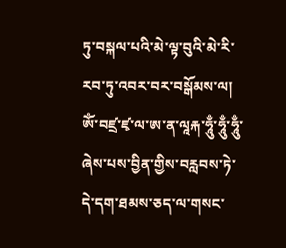ཏུ་བསྐལ་པའི་མེ་ལྟ་བུའི་མེ་རི་རབ་ཏུ་འབར་བར་བསྒོམས་ལ། ཨོཾ་བཛྲ་ཛྭ་ལ་ཨ་ན་ལཱརྐ་ཧཱུྃ་ཧཱུྃ་ཧཱུྃ་ཞེས་པས་བྱིན་གྱིས་བརླབས་ཏེ་དེ་དག་ཐམས་ཅད་ལ་གསང་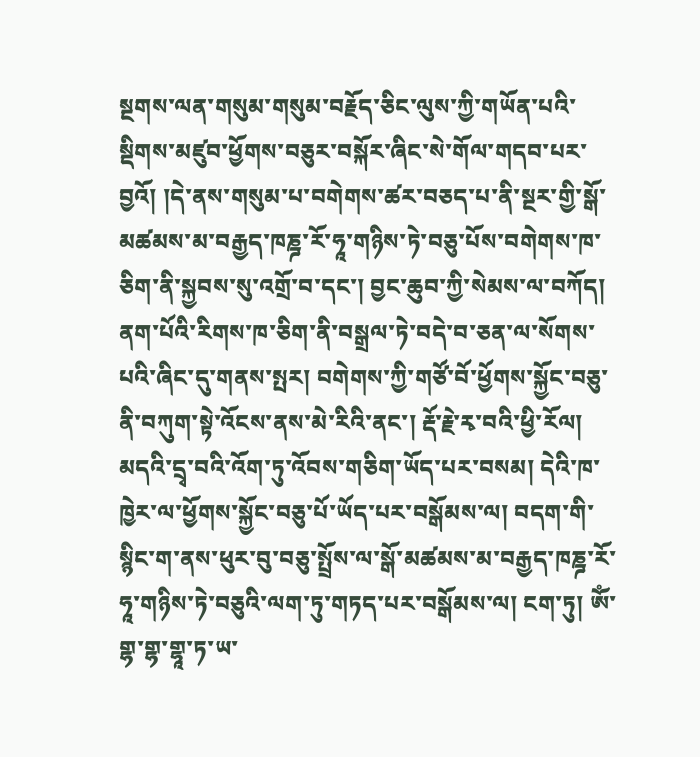སྔགས་ལན་གསུམ་གསུམ་བརྗོད་ཅིང་ལུས་ཀྱི་གཡོན་པའི་སྡིགས་མཛུབ་ཕྱོགས་བཅུར་བསྐོར་ཞིང་སེ་གོལ་གདབ་པར་བྱའོ། །དེ་ནས་གསུམ་པ་བགེགས་ཚར་བཅད་པ་ནི་སྔར་གྱི་སྒོ་མཚམས་མ་བརྒྱད་ཁཎྜ་རོ་ཧཱ་གཉིས་ཏེ་བཅུ་པོས་བགེགས་ཁ་ཅིག་ནི་སྐྱབས་སུ་འགྲོ་བ་དང་། བྱང་ཆུབ་ཀྱི་སེམས་ལ་བཀོད། ནག་པོའི་རིགས་ཁ་ཅིག་ནི་བསྒྲལ་ཏེ་བདེ་བ་ཅན་ལ་སོགས་པའི་ཞིང་དུ་གནས་སྤར། བགེགས་ཀྱི་གཙོ་བོ་ཕྱོགས་སྐྱོང་བཅུ་ནི་བཀུག་སྟེ་འོངས་ནས་མེ་རིའི་ནང་། རྡོ་རྗེ་རྭ་བའི་ཕྱི་རོལ། མདའི་དྲྭ་བའི་འོག་ཏུ་འོབས་གཅིག་ཡོད་པར་བསམ། དེའི་ཁ་ཁྱེར་ལ་ཕྱོགས་སྐྱོང་བཅུ་པོ་ཡོད་པར་བསྒོམས་ལ། བདག་གི་སྙིང་ག་ནས་ཕུར་བུ་བཅུ་སྤྲོས་ལ་སྒོ་མཚམས་མ་བརྒྱད་ཁཎྜ་རོ་ཧཱ་གཉིས་ཏེ་བཅུའི་ལག་ཏུ་གཏད་པར་བསྒོམས་ལ། ངག་ཏུ། ཨོཾ་གྷ་གྷ་གྷཱ་ཏ་ཡ་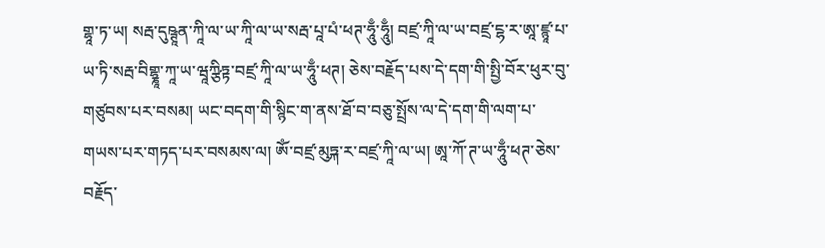གྷཱ་ཏ་ཡ། སརྦ་དུཥྚཱན་ཀཱི་ལ་ཡ་ཀཱི་ལ་ཡ་སརྦ་པཱ་པཾ་ཕཊ་ཧཱུྃ་ཧཱུྃ། བཛྲ་ཀཱི་ལ་ཡ་བཛྲ་ངྷ་ར་ཨཱ་ཛྙཱ་པ་ཡ་ཏི་སརྦ་བིགྷྣཱ་ཀཱ་ཡ་ཝཱཀྩིཏྟ་བཛྲ་ཀཱི་ལ་ཡ་ཧཱུྃ་ཕཊ། ཅེས་བརྗོད་པས་དེ་དག་གི་སྤྱི་བོར་ཕུར་བུ་གཙུབས་པར་བསམ། ཡང་བདག་གི་སྙིང་ག་ནས་ཐོ་བ་བཅུ་སྤྲོས་ལ་དེ་དག་གི་ལག་པ་གཡས་པར་གཏད་པར་བསམས་ལ། ཨོཾ་བཛྲ་མུཏྐ་ར་བཛྲ་ཀཱི་ལ་ཡ། ཨཱ་ཀོ་ཊ་ཡ་ཧཱུྃ་ཕཊ་ཅེས་བརྗོད་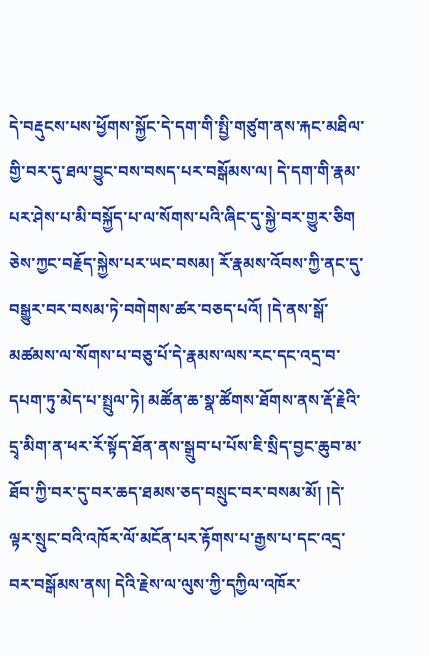དེ་བརྡུངས་པས་ཕྱོགས་སྐྱོང་དེ་དག་གི་སྤྱི་གཙུག་ནས་རྐང་མཐིལ་གྱི་བར་དུ་ཐལ་བྱུང་བས་བསད་པར་བསྒོམས་ལ། དེ་དག་གི་རྣམ་པར་ཤེས་པ་མི་བསྐྱོད་པ་ལ་སོགས་པའི་ཞིང་དུ་སྐྱེ་བར་གྱུར་ཅིག ཅེས་ཀྱང་བརྗོད་སྐྱེས་པར་ཡང་བསམ། རོ་རྣམས་འོབས་ཀྱི་ནང་དུ་བསྒྱུར་བར་བསམ་ཏེ་བགེགས་ཚར་བཅད་པའོ། །དེ་ནས་སྒོ་མཚམས་ལ་སོགས་པ་བཅུ་པོ་དེ་རྣམས་ལས་རང་དང་འདྲ་བ་དཔག་ཏུ་མེད་པ་སྤྲུལ་ཏེ། མཚོན་ཆ་སྣ་ཚོགས་ཐོགས་ནས་རྡོ་རྗེའི་དྲྭ་མིག་ན་ཕར་རོ་སྟོད་ཐོན་ནས་སྒྲུབ་པ་པོས་ཇི་སྲིད་བྱང་ཆུབ་མ་ཐོབ་ཀྱི་བར་དུ་བར་ཆད་ཐམས་ཅད་བསྲུང་བར་བསམ་མོ། །དེ་ལྟར་སྲུང་བའི་འཁོར་ལོ་མངོན་པར་རྟོགས་པ་རྒྱས་པ་དང་འདྲ་བར་བསྒོམས་ནས། དེའི་རྗེས་ལ་ལུས་ཀྱི་དཀྱིལ་འཁོར་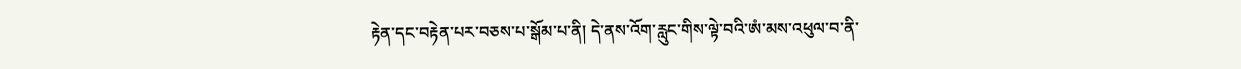རྟེན་དང་བརྟེན་པར་བཅས་པ་སྒོམ་པ་ནི། དེ་ནས་འོག་རླུང་གིས་ལྟེ་བའི་ཨཾ་མས་འཕུལ་བ་ནི་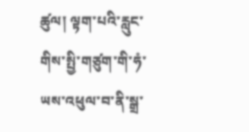ཚུལ། ལྟག་པའི་རླུང་གིས་སྤྱི་གཙུག་གི་ཧཾ་ཡས་འཕུལ་བ་ནི་སྒྲ་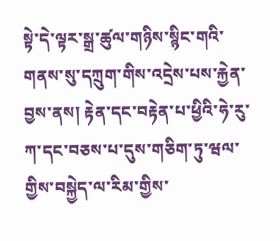སྟེ་དེ་ལྟར་སྒྲ་ཚུལ་གཉིས་སྙིང་གའི་གནས་སུ་དཀྲུག་གིས་འདྲེས་པས་རྐྱེན་བྱས་ནས། རྟེན་དང་བརྟེན་པ་ཕྱིའི་ཧེ་རུ་ཀ་དང་བཅས་པ་དུས་གཅིག་ཏུ་ཝལ་གྱིས་བསྐྱེད་ལ་རིམ་གྱིས་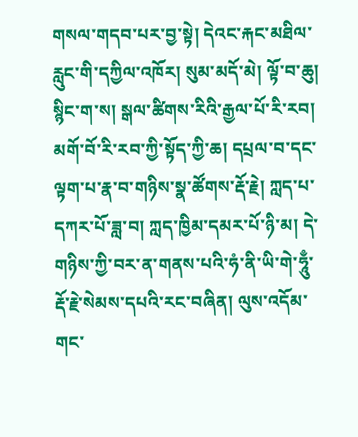གསལ་གདབ་པར་བྱ་སྟེ། དེའང་རྐང་མཐིལ་རླུང་གི་དཀྱིལ་འཁོར། སུམ་མདོ་མེ། ལྟོ་བ་ཆུ། སྙིང་ག་ས། སྒལ་ཚིགས་རིའི་རྒྱལ་པོ་རི་རབ། མགོ་བོ་རི་རབ་ཀྱི་སྟོད་ཀྱི་ཆ། དཔྲལ་བ་དང་ལྟག་པ་རྣ་བ་གཉིས་སྣ་ཚོགས་རྡོ་རྗེ། ཀླད་པ་དཀར་པོ་ཟླ་བ། ཀླད་ཁྱིམ་དམར་པོ་ཉི་མ། དེ་གཉིས་ཀྱི་བར་ན་གནས་པའི་ཧཾ་ནི་ཡི་གེ་ཧཱུྃ་རྡོ་རྗེ་སེམས་དཔའི་རང་བཞིན། ལུས་འདོམ་གང་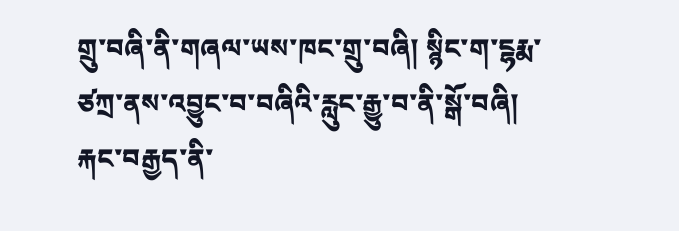གྲུ་བཞི་ནི་གཞལ་ཡས་ཁང་གྲུ་བཞི། སྙིང་ག་ངྷརྨ་ཙཀྲ་ནས་འབྱུང་བ་བཞིའི་རླུང་རྒྱུ་བ་ནི་སྒོ་བཞི། རྐང་བརྒྱད་ནི་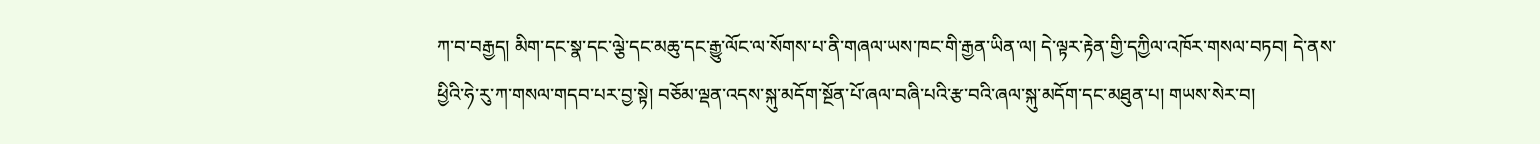ཀ་བ་བརྒྱད། མིག་དང་སྣ་དང་ལྕེ་དང་མཆུ་དང་རྒྱུ་ལོང་ལ་སོགས་པ་ནི་གཞལ་ཡས་ཁང་གི་རྒྱན་ཡིན་ལ། དེ་ལྟར་རྟེན་གྱི་དཀྱིལ་འཁོར་གསལ་བཏབ། དེ་ནས་ཕྱིའི་ཧེ་རུ་ཀ་གསལ་གདབ་པར་བྱ་སྟེ། བཅོམ་ལྡན་འདས་སྐུ་མདོག་སྔོན་པོ་ཞལ་བཞི་པའི་རྩ་བའི་ཞལ་སྐུ་མདོག་དང་མཐུན་པ། གཡས་སེར་བ།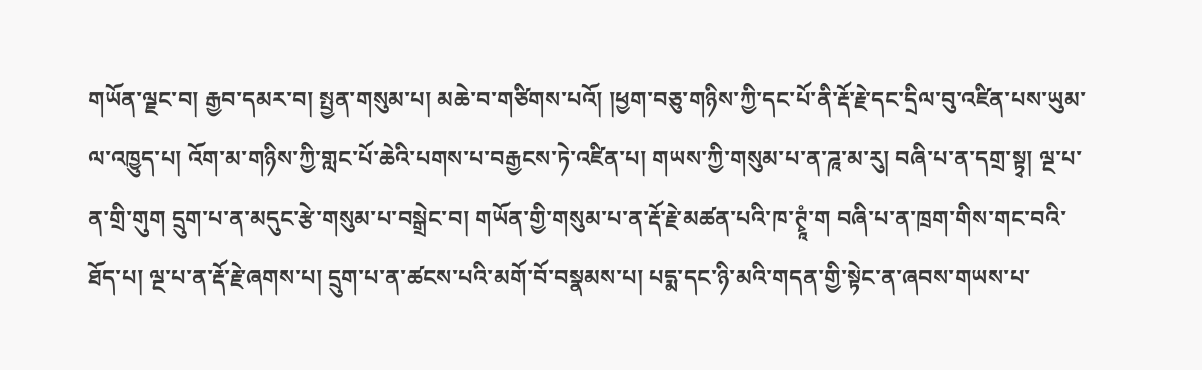གཡོན་ལྗང་བ། རྒྱབ་དམར་བ། སྤྱན་གསུམ་པ། མཆེ་བ་གཙིགས་པའོ། །ཕྱག་བཅུ་གཉིས་ཀྱི་དང་པོ་ནི་རྡོ་རྗེ་དང་དྲིལ་བུ་འཛིན་པས་ཡུམ་ལ་འཁྱུད་པ། འོག་མ་གཉིས་ཀྱི་གླང་པོ་ཆེའི་པགས་པ་བརྒྱངས་ཏེ་འཛིན་པ། གཡས་ཀྱི་གསུམ་པ་ན་ཌཱ་མ་རུ། བཞི་པ་ན་དགྲ་སྟྭ། ལྔ་པ་ན་གྲི་གུག དྲུག་པ་ན་མདུང་རྩེ་གསུམ་པ་བསྒྲེང་བ། གཡོན་གྱི་གསུམ་པ་ན་རྡོ་རྗེ་མཚན་པའི་ཁ་ཊྭཱཾ་ག བཞི་པ་ན་ཁྲག་གིས་གང་བའི་ཐོད་པ། ལྔ་པ་ན་རྡོ་རྗེ་ཞགས་པ། དྲུག་པ་ན་ཚངས་པའི་མགོ་བོ་བསྣམས་པ། པདྨ་དང་ཉི་མའི་གདན་གྱི་སྟེང་ན་ཞབས་གཡས་པ་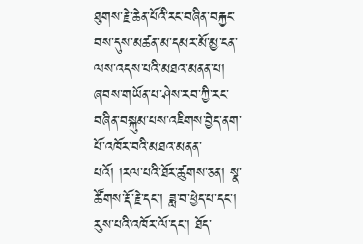ཐུགས་རྗེ་ཆེན་པོའི་རང་བཞིན་བརྐྱང་བས་དུས་མཚན་མ་དམར་མོ་མྱ་ངན་ལས་འདས་པའི་མཐའ་མནན་པ། ཞབས་གཡོན་པ་ཤེས་རབ་ཀྱི་རང་བཞིན་བསྐུམ་པས་འཇིགས་བྱེད་ནག་པོ་འཁོར་བའི་མཐའ་མནན་པའོ། །རལ་པའི་ཐོར་ཚུགས་ཅན། སྣ་ཚོགས་རྡོ་རྗེ་དང་། ཟླ་བ་ཕྱེད་པ་དང་། རུས་པའི་འཁོར་ལོ་དང་། ཐོད་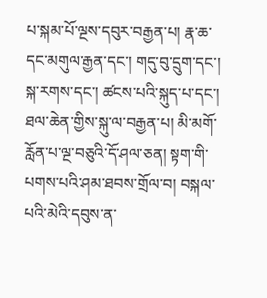པ་སྐམ་པོ་ལྔས་དབུར་བརྒྱན་པ། རྣ་ཆ་དང་མགུལ་རྒྱན་དང་། གདུ་བུ་དྲུག་དང་། སྐ་རགས་དང་། ཚངས་པའི་སྐུད་པ་དང་། ཐལ་ཆེན་གྱིས་སྐུ་ལ་བརྒྱན་པ། མི་མགོ་རློན་པ་ལྔ་བཅུའི་དོ་ཤལ་ཅན། སྟག་གི་པགས་པའི་ཤམ་ཐབས་གྲོལ་བ། བསྐལ་པའི་མེའི་དབུས་ན་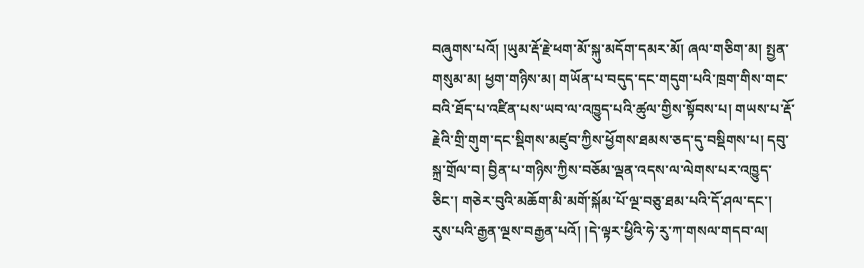བཞུགས་པའོ། །ཡུམ་རྡོ་རྗེ་ཕག་མོ་སྐུ་མདོག་དམར་མོ། ཞལ་གཅིག་མ། སྤྱན་གསུམ་མ། ཕྱག་གཉིས་མ། གཡོན་པ་བདུད་དང་གདུག་པའི་ཁྲག་གིས་གང་བའི་ཐོད་པ་འཛིན་པས་ཡབ་ལ་འཁྱུད་པའི་ཚུལ་གྱིས་སྟོབས་པ། གཡས་པ་རྡོ་རྗེའི་གྲི་གུག་དང་སྡིགས་མཛུབ་ཀྱིས་ཕྱོགས་ཐམས་ཅད་དུ་བསྡིགས་པ། དབུ་སྐྲ་གྲོལ་བ། བྱིན་པ་གཉིས་ཀྱིས་བཅོམ་ལྡན་འདས་ལ་ལེགས་པར་འཁྱུད་ཅིང་། གཅེར་བུའི་མཆོག་མི་མགོ་སྐོམ་པོ་ལྔ་བཅུ་ཐམ་པའི་དོ་ཤལ་དང་། རུས་པའི་རྒྱན་ལྔས་བརྒྱན་པའོ། །དེ་ལྟར་ཕྱིའི་ཧེ་རུ་ཀ་གསལ་གདབ་ལ།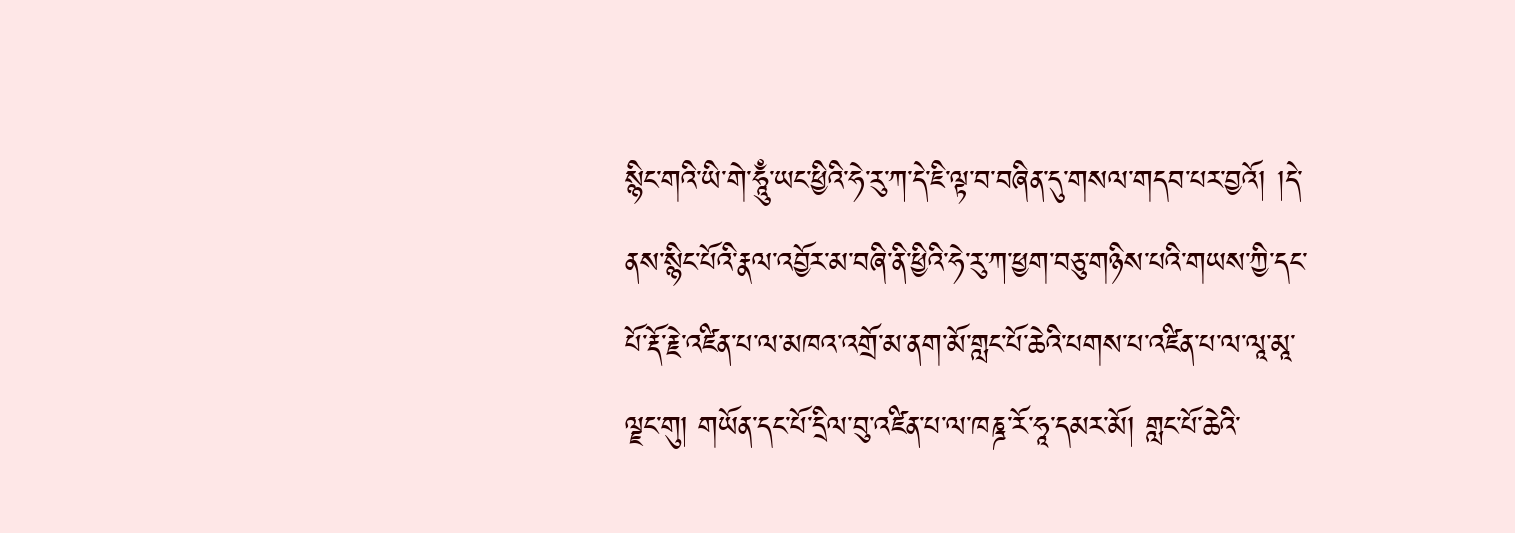སྙིང་གའི་ཡི་གེ་ཧཱུྃ་ཡང་ཕྱིའི་ཧེ་རུ་ཀ་དེ་ཇི་ལྟ་བ་བཞིན་དུ་གསལ་གདབ་པར་བྱའོ། །དེ་ནས་སྙིང་པོའི་རྣལ་འབྱོར་མ་བཞི་ནི་ཕྱིའི་ཧེ་རུ་ཀ་ཕྱག་བཅུ་གཉིས་པའི་གཡས་ཀྱི་དང་པོ་རྡོ་རྗེ་འཛིན་པ་ལ་མཁའ་འགྲོ་མ་ནག་མོ་གླང་པོ་ཆེའི་པགས་པ་འཛིན་པ་ལ་ལཱ་མཱ་ལྗང་གུ། གཡོན་དང་པོ་དྲིལ་བུ་འཛིན་པ་ལ་ཁཎྜ་རོ་ཧཱ་དམར་མོ། གླང་པོ་ཆེའི་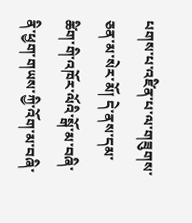པགས་པ་འཛིན་པ་ལ་གཟུགས་ཅན་མ་སེར་མོ། དེ་ནས་དམ་ཚིག་གི་འཁོར་ལོའི་སྒོ་མ་བཞི་ནི་ཕྱག་གཡས་ཀྱི་འོག་མ་བཞི་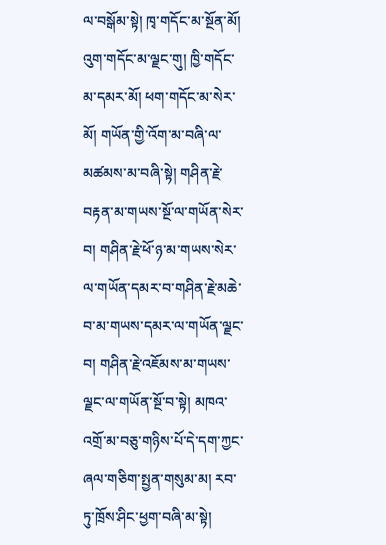ལ་བསྒོམ་སྟེ། ཁྭ་གདོང་མ་སྔོན་མོ། འུག་གདོང་མ་ལྗང་གུ། ཁྱི་གདོང་མ་དམར་མོ། ཕག་གདོང་མ་སེར་མོ། གཡོན་གྱི་འོག་མ་བཞི་ལ་མཚམས་མ་བཞི་སྟེ། གཤིན་རྗེ་བརྟན་མ་གཡས་སྔོ་ལ་གཡོན་སེར་བ། གཤིན་རྗེ་ཕོ་ཉ་མ་གཡས་སེར་ལ་གཡོན་དམར་བ་གཤིན་རྗེ་མཆེ་བ་མ་གཡས་དམར་ལ་གཡོན་ལྗང་བ། གཤིན་རྗེ་འཇོམས་མ་གཡས་ལྗང་ལ་གཡོན་སྔོ་བ་སྟེ། མཁའ་འགྲོ་མ་བཅུ་གཉིས་པོ་དེ་དག་ཀྱང་ཞལ་གཅིག་སྤྱན་གསུམ་མ། རབ་ཏུ་ཁྲོས་ཤིང་ཕྱག་བཞི་མ་སྟེ།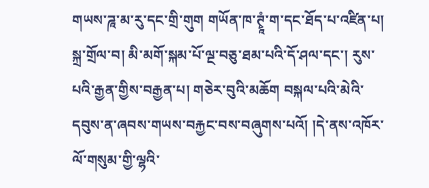གཡས་ཌཱ་མ་རུ་དང་གྲི་གུག གཡོན་ཁ་ཊྭཱཾ་ག་དང་ཐོད་པ་འཛིན་པ། སྐྲ་གྲོལ་བ། མི་མགོ་སྐམ་པོ་ལྔ་བཅུ་ཐམ་པའི་དོ་ཤལ་དང་། རུས་པའི་རྒྱན་གྱིས་བརྒྱན་པ། གཅེར་བུའི་མཆོག བསྐལ་པའི་མེའི་དབུས་ན་ཞབས་གཡས་བརྐྱང་བས་བཞུགས་པའོ། །དེ་ནས་འཁོར་ལོ་གསུམ་གྱི་ལྷའི་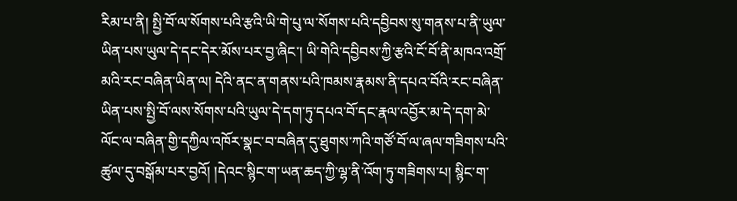རིམ་པ་ནི། སྤྱི་བོ་ལ་སོགས་པའི་རྩའི་ཡི་གེ་པུ་ལ་སོགས་པའི་དབྱིབས་སུ་གནས་པ་ནི་ཡུལ་ཡིན་པས་ཡུལ་དེ་དང་དེར་མོས་པར་བྱ་ཞིང་། ཡི་གེའི་དབྱིབས་ཀྱི་རྩའི་ངོ་བོ་ནི་མཁའ་འགྲོ་མའི་རང་བཞིན་ཡིན་ལ། དེའི་ནང་ན་གནས་པའི་ཁམས་རྣམས་ནི་དཔའ་བོའི་རང་བཞིན་ཡིན་པས་སྤྱི་བོ་ལས་སོགས་པའི་ཡུལ་དེ་དག་ཏུ་དཔའ་བོ་དང་རྣལ་འབྱོར་མ་དེ་དག་མེ་ལོང་ལ་བཞིན་གྱི་དཀྱིལ་འཁོར་སྣང་བ་བཞིན་དུ་ཐུགས་ཀའི་གཙོ་བོ་ལ་ཞལ་གཟིགས་པའི་ཚུལ་དུ་བསྒོམ་པར་བྱའོ། །དེའང་སྙིང་ག་ཡན་ཆད་ཀྱི་ལྷ་ནི་འོག་ཏུ་གཟིགས་པ། སྙིང་ག་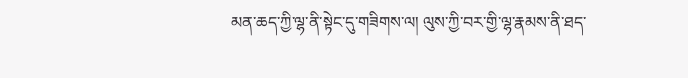མན་ཆད་ཀྱི་ལྷ་ནི་སྟེང་དུ་གཟིགས་ལ། ལུས་ཀྱི་བར་གྱི་ལྷ་རྣམས་ནི་ཐད་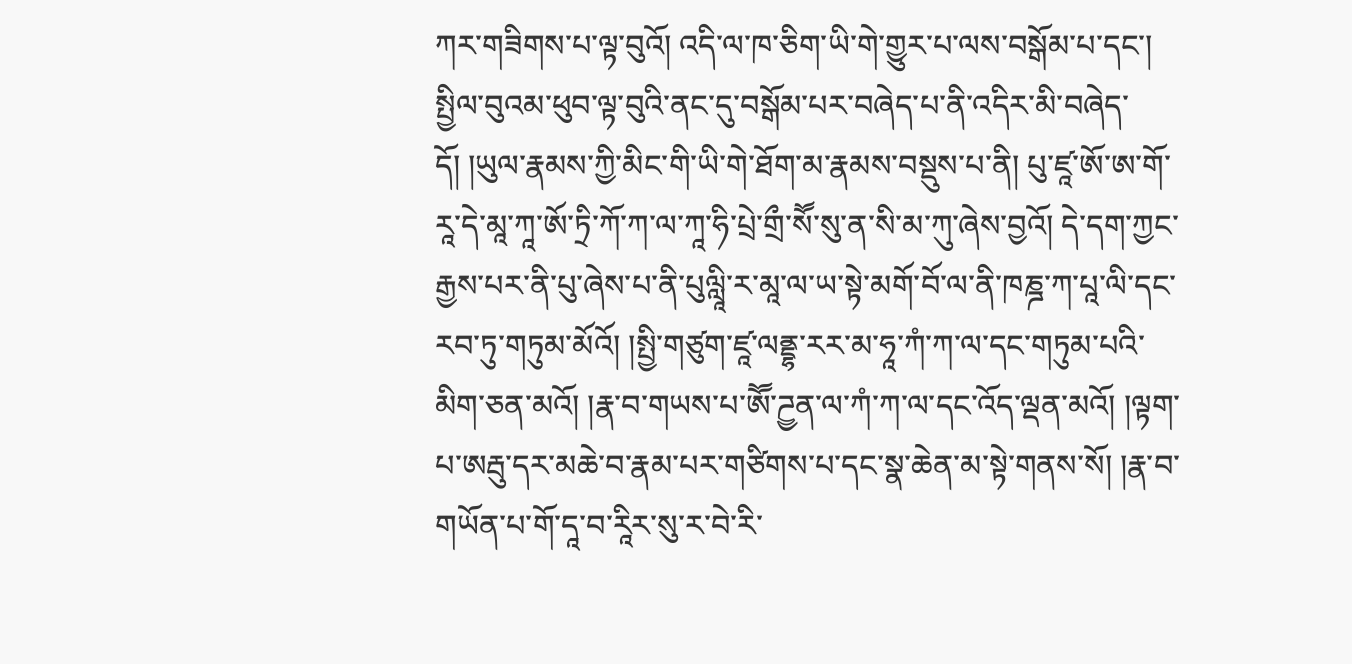ཀར་གཟིགས་པ་ལྟ་བུའོ། འདི་ལ་ཁ་ཅིག་ཡི་གེ་གྱུར་པ་ལས་བསྒོམ་པ་དང་། སྤྱིལ་བུའམ་ཕུབ་ལྟ་བུའི་ནང་དུ་བསྒོམ་པར་བཞེད་པ་ནི་འདིར་མི་བཞེད་དོ། །ཡུལ་རྣམས་ཀྱི་མིང་གི་ཡི་གེ་ཐོག་མ་རྣམས་བསྡུས་པ་ནི། པུ་ཛཱ་ཨོ་ཨ་གོ་རཱ་དེ་མཱ་ཀཱ་ཨོ་ཏྲི་ཀོ་ཀ་ལ་ཀཱ་ཧི་པྲེ་གྲྀ་སཽ་སུ་ན་སི་མ་ཀུ་ཞེས་བྱའོ། དེ་དག་ཀྱང་རྒྱས་པར་ནི་པུ་ཞེས་པ་ནི་པུལླཱི་ར་མཱ་ལ་ཡ་སྟེ་མགོ་བོ་ལ་ནི་ཁཎྜ་ཀ་པཱ་ལི་དང་རབ་ཏུ་གཏུམ་མོའོ། །སྤྱི་གཙུག་ཛཱ་ལནྡྷ་རར་མ་ཧཱ་ཀཾ་ཀ་ལ་དང་གཏུམ་པའི་མིག་ཅན་མའོ། །རྣ་བ་གཡས་པ་ཨཽ་ཌྱན་ལ་ཀཾ་ཀ་ལ་དང་འོད་ལྡན་མའོ། །ལྟག་པ་ཨརྦུ་དར་མཆེ་བ་རྣམ་པར་གཙིགས་པ་དང་སྣ་ཆེན་མ་སྟེ་གནས་སོ། །རྣ་བ་གཡོན་པ་གོ་དཱ་བ་རཱིར་སུ་ར་བེ་རི་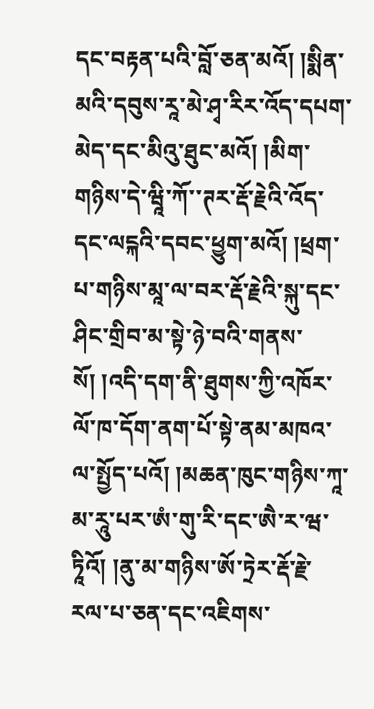དང་བརྟན་པའི་བློ་ཅན་མའོ། །སྨིན་མའི་དབུས་རཱ་མེ་ཤྭ་རིར་འོད་དཔག་མེད་དང་མིའུ་ཐུང་མའོ། །མིག་གཉིས་དེ་ཝཱི་ཀོ་་ཊར་རྡོ་རྗེའི་འོད་དང་ལངྐའི་དབང་ཕྱུག་མའོ། །ཕྲག་པ་གཉིས་མཱ་ལ་བར་རྡོ་རྗེའི་སྐུ་དང་ཤིང་གྲིབ་མ་སྟེ་ཉེ་བའི་གནས་སོ། །འདི་དག་ནི་ཐུགས་ཀྱི་འཁོར་ལོ་ཁ་དོག་ནག་པོ་སྟེ་ནམ་མཁའ་ལ་སྤྱོད་པའོ། །མཆན་ཁུང་གཉིས་ཀཱ་མ་རཱུ་པར་ཨཾ་གུ་རི་དང་ཨཻ་ར་ཝ་ཏཱིའོ། །ནུ་མ་གཉིས་ཨོ་ཏྲེར་རྡོ་རྗེ་རལ་པ་ཅན་དང་འཇིགས་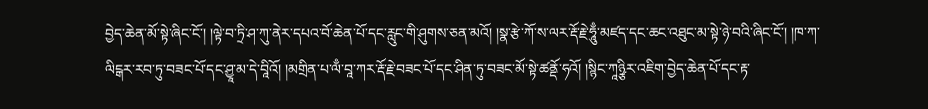བྱེད་ཆེན་མོ་སྟེ་ཞིང་ངོ་། །ལྟེ་བ་ཏྲི་ཤ་ཀུ་ནེར་དཔའ་བོ་ཆེན་པོ་དང་རླུང་གི་ཤུགས་ཅན་མའོ། །སྣ་རྩེ་ཀོ་ས་ལར་རྡོ་རྗེ་ཧཱུྃ་མཛད་དང་ཆང་འཐུང་མ་སྟེ་ཉེ་བའི་ཞིང་ངོ་། །ཁ་ཀ་ལིངྒར་རབ་ཏུ་བཟང་པོ་དང་ཤྱཱ་མ་དེ་བཱིའོ། །མགྲིན་པ་ལྃ་བཱ་ཀར་རྡོ་རྗེ་བཟང་པོ་དང་ཤིན་ཏུ་བཟང་མོ་སྟེ་ཚནྡོ་ཧའོ། །སྙིང་ཀཱཉྩིར་འཇིག་བྱེད་ཆེན་པོ་དང་རྟ་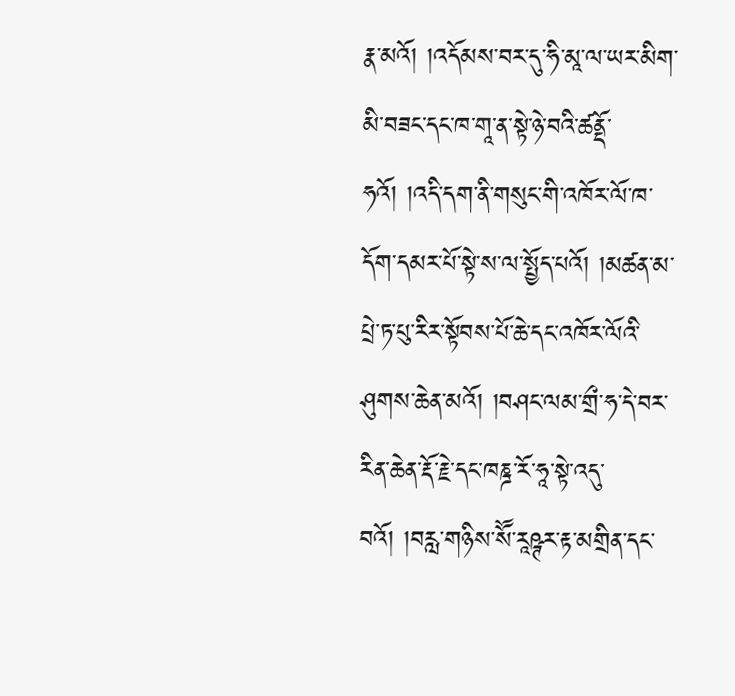རྣ་མའོ། །འདོམས་བར་དུ་ཧི་མཱ་ལ་ཡར་མིག་མི་བཟང་དང་ཁ་གཱ་ན་སྟེ་ཉེ་བའི་ཚནྡོ་ཧའོ། །འདི་དག་ནི་གསུང་གི་འཁོར་ལོ་ཁ་དོག་དམར་པོ་སྟེ་ས་ལ་སྤྱོད་པའོ། །མཚན་མ་པྲེ་ཏ་པུ་རིར་སྟོབས་པོ་ཆེ་དང་འཁོར་ལོའི་ཤུགས་ཆེན་མའོ། །བཤང་ལམ་གྲྀ་ཧ་དེ་བར་རིན་ཆེན་རྡོ་རྗེ་དང་ཁཎྜ་རོ་ཧཱ་སྟེ་འདུ་བའོ། །བརླ་གཉིས་སཽ་རཱཥྚར་རྟ་མགྲིན་དང་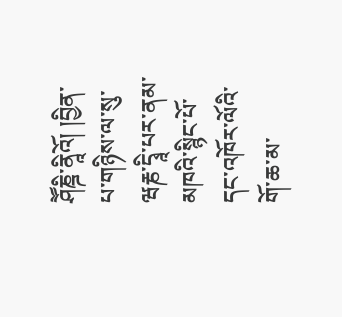ཤཽཎྜི་ནཱིའོ། །བྱིན་པ་གཉིས་ལ་སུ་ཝརྞ་དྭཱི་པར་ནམ་མཁའི་སྙིང་པོ་དང་འཁོར་ལོའི་གོ་ཆ་མ་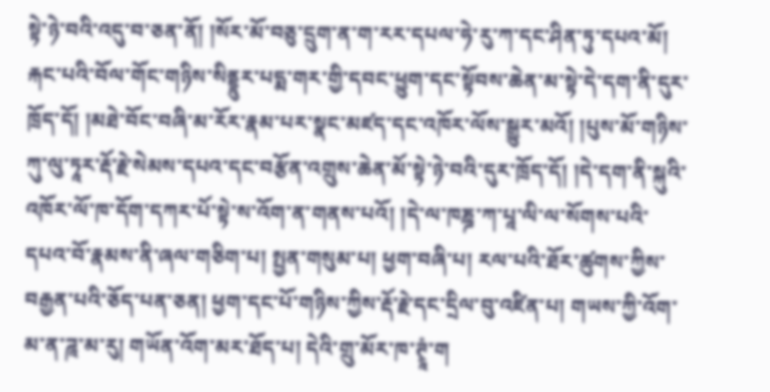སྟེ་ཉེ་བའི་འདུ་བ་ཅན་ནོ། །སོར་མོ་བཅུ་དྲུག་ན་ག་རར་དཔལ་ཧེ་རུ་ཀ་དང་ཤིན་ཏུ་དཔའ་མོ། རྐང་པའི་བོལ་གོང་གཉིས་སིནྡྷུར་པདྨ་གར་གྱི་དབང་ཕྱུག་དང་སྟོབས་ཆེན་མ་སྟེ་དེ་དག་ནི་དུར་ཁྲོད་དོ། །མཐེ་བོང་བཞི་མ་རོར་རྣམ་པར་སྣང་མཛད་དང་འཁོར་ལོས་སྒྱུར་མའོ། །པུས་མོ་གཉིས་ཀུ་ལུ་ཏཱར་རྡོ་རྗེ་སེམས་དཔའ་དང་བརྩོན་འགྲུས་ཆེན་མོ་སྟེ་ཉེ་བའི་དུར་ཁྲོད་དོ། །དེ་དག་ནི་སྐུའི་འཁོར་ལོ་ཁ་དོག་དཀར་པོ་སྟེ་ས་འོག་ན་གནས་པའོ། །དེ་ལ་ཁཎྜ་ཀ་པཱ་ལི་ལ་སོགས་པའི་དཔའ་བོ་རྣམས་ནི་ཞལ་གཅིག་པ། སྤྱན་གསུམ་པ། ཕྱག་བཞི་པ། རལ་པའི་ཐོར་ཚུགས་ཀྱིས་བརྒྱན་པའི་ཅོད་པན་ཅན། ཕྱག་དང་པོ་གཉིས་ཀྱིས་རྡོ་རྗེ་དང་དྲིལ་བུ་འཛིན་པ། གཡས་ཀྱི་འོག་མ་ན་ཌཱ་མ་རུ། གཡོན་འོག་མར་ཐོད་པ། དེའི་གྲུ་མོར་ཁ་ཊྭཱཾ་ག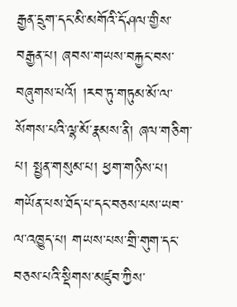རྒྱན་དྲུག་དང་མི་མགོའི་དོ་ཤལ་གྱིས་བརྒྱན་པ། ཞབས་གཡས་བརྐྱང་བས་བཞུགས་པའོ། །རབ་ཏུ་གཏུམ་མོ་ལ་སོགས་པའི་ལྷ་མོ་རྣམས་ནི། ཞལ་གཅིག་པ། སྤྱན་གསུམ་པ། ཕྱག་གཉིས་པ། གཡོན་པས་ཐོད་པ་དང་བཅས་པས་ཡབ་ལ་འཁྱུད་པ། གཡས་པས་གྲི་གུག་དང་བཅས་པའི་སྡིགས་མཛུབ་ཀྱིས་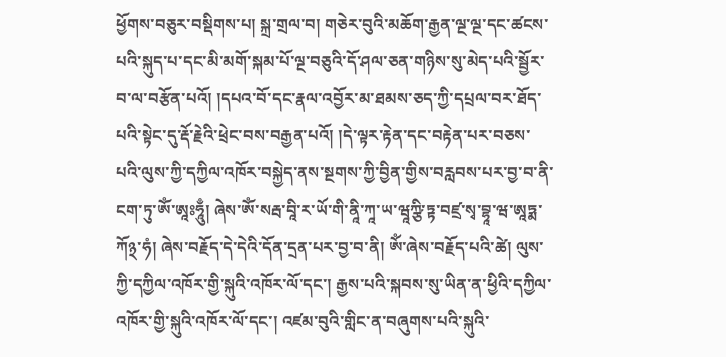ཕྱོགས་བཅུར་བསྡིགས་པ། སྐྲ་གྲལ་བ། གཅེར་བུའི་མཆོག་རྒྱན་ལྔ་ལྔ་དང་ཚངས་པའི་སྐུད་པ་དང་མི་མགོ་སྐམ་པོ་ལྔ་བཅུའི་དོ་ཤལ་ཅན་གཉིས་སུ་མེད་པའི་སྦྱོར་བ་ལ་བརྩོན་པའོ། །དཔའ་བོ་དང་རྣལ་འབྱོར་མ་ཐམས་ཅད་ཀྱི་དཔྲལ་བར་ཐོད་པའི་སྟེང་དུ་རྡོ་རྗེའི་ཕྲེང་བས་བརྒྱན་པའོ། །དེ་ལྟར་རྟེན་དང་བརྟེན་པར་བཅས་པའི་ལུས་ཀྱི་དཀྱིལ་འཁོར་བསྐྱེད་ནས་སྔགས་ཀྱི་བྱིན་གྱིས་བརླབས་པར་བྱ་བ་ནི་ངག་ཏུ་ཨོཾ་ཨཱཿཧཱུྃ། ཞེས་ཨོཾ་སརྦ་བཱི་ར་ཡོ་གི་ནཱི་ཀཱ་ཡ་ཝཱཀྩི་ཏྟ་བཛྲ་སྭ་བྷཱ་ཝ་ཨཱཏྨ་ཀོ྅་ཧཾ། ཞེས་བརྗོད་དེ་དེའི་དོན་དྲན་པར་བྱ་བ་ནི། ཨོཾ་ཞེས་བརྗོད་པའི་ཚེ། ལུས་ཀྱི་དཀྱིལ་འཁོར་གྱི་སྐུའི་འཁོར་ལོ་དང་། རྒྱས་པའི་སྐབས་སུ་ཡིན་ན་ཕྱིའི་དཀྱིལ་འཁོར་གྱི་སྐུའི་འཁོར་ལོ་དང་། འཛམ་བུའི་གླིང་ན་བཞུགས་པའི་སྐུའི་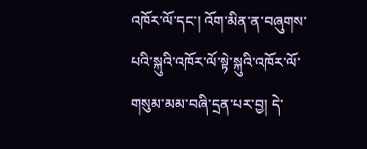འཁོར་ལོ་དང་། འོག་མིན་ན་བཞུགས་པའི་སྐུའི་འཁོར་ལོ་སྟེ་སྐུའི་འཁོར་ལོ་གསུམ་མམ་བཞི་དྲན་པར་བྱ། དེ་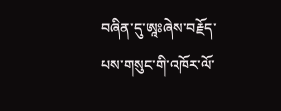བཞིན་དུ་ཨཱཿཞེས་བརྗོད་པས་གསུང་གི་འཁོར་ལོ་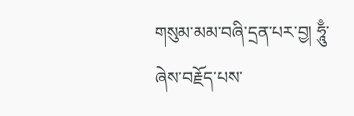གསུམ་མམ་བཞི་དྲན་པར་བྱ། ཧཱུྃ་ཞེས་བརྗོད་པས་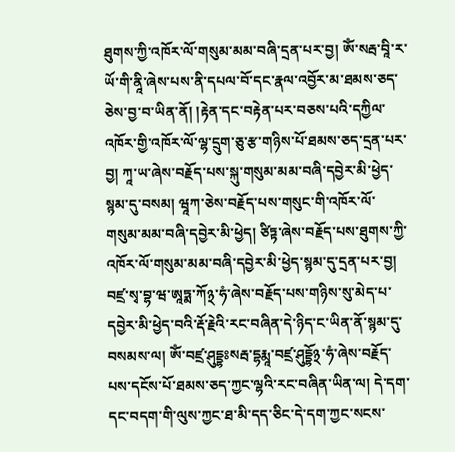ཐུགས་ཀྱི་འཁོར་ལོ་གསུམ་མམ་བཞི་དྲན་པར་བྱ། ཨོཾ་སརྦ་བཱི་ར་ཡོ་གི་ནཱི་ཞེས་པས་ནི་དཔལ་བོ་དང་རྣལ་འབྱོར་མ་ཐམས་ཅད་ཅེས་བྱ་བ་ཡིན་ནོ། །རྟེན་དང་བརྟེན་པར་བཅས་པའི་དཀྱིལ་འཁོར་གྱི་འཁོར་ལོ་ལྷ་དྲུག་ཅུ་རྩ་གཉིས་པོ་ཐམས་ཅད་དྲན་པར་བྱ། ཀཱ་ཡ་ཞེས་བརྗོད་པས་སྐུ་གསུམ་མམ་བཞི་དབྱེར་མི་ཕྱེད་སྙམ་དུ་བསམ། ཝཱཀ་ཅེས་བརྗོད་པས་གསུང་གི་འཁོར་ལོ་གསུམ་མམ་བཞི་དབྱེར་མི་ཕྱེད། ཙིཏྟ་ཞེས་བརྗོད་པས་ཐུགས་ཀྱི་འཁོར་ལོ་གསུམ་མམ་བཞི་དབྱེར་མི་ཕྱེད་སྙམ་དུ་དྲན་པར་བྱ། བཛྲ་སྭ་བྷ་ཝ་ཨཱཏྨ་ཀོ྅་ཧཾ་ཞེས་བརྗོད་པས་གཉིས་སུ་མེད་པ་དབྱེར་མི་ཕྱེད་བའི་རྡོ་རྗེའི་རང་བཞིན་དེ་ཉིད་ང་ཡིན་ནོ་སྙམ་དུ་བསམས་ལ། ཨོཾ་བཛྲ་ཤུདྡྷཿསརྦ་དྷརྨཱ་བཛྲ་ཤུདྡྷོ྅་ཧཾ་ཞེས་བརྗོད་པས་དངོས་པོ་ཐམས་ཅད་ཀྱང་ལྷའི་རང་བཞིན་ཡིན་ལ། དེ་དག་དང་བདག་གི་ལུས་ཀྱང་ཐ་མི་དད་ཅིང་དེ་དག་ཀྱང་སངས་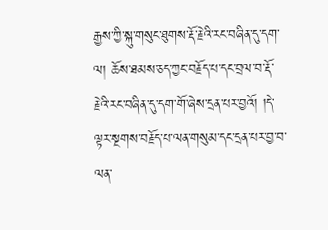རྒྱས་ཀྱི་སྐུ་གསུང་ཐུགས་རྡོ་རྗེའི་རང་བཞིན་དུ་དག་ལ། ཆོས་ཐམས་ཅད་ཀྱང་བརྗོད་པ་དང་བྲལ་བ་རྡོ་རྗེའི་རང་བཞིན་དུ་དག་གོ་ཞེས་དྲན་པར་བྱའོ། །དེ་ལྟར་སྔགས་བརྗོད་པ་ལན་གསུམ་དང་དྲན་པར་བྱ་བ་ལན་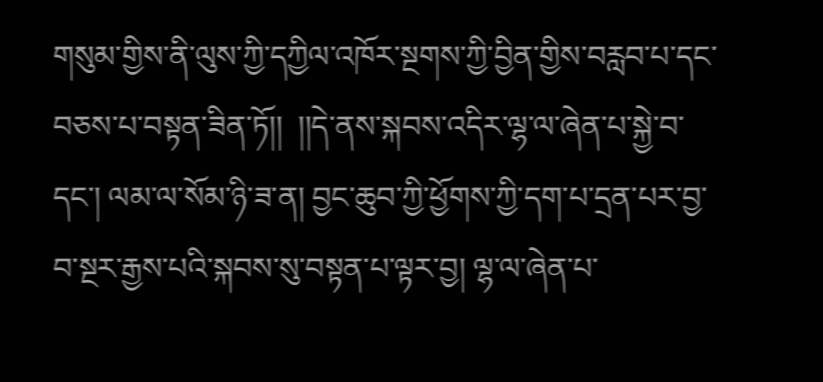གསུམ་གྱིས་ནི་ལུས་ཀྱི་དཀྱིལ་འཁོར་སྔགས་ཀྱི་བྱིན་གྱིས་བརླབ་པ་དང་བཅས་པ་བསྟན་ཟིན་ཏོ།།  །།དེ་ནས་སྐབས་འདིར་ལྷ་ལ་ཞེན་པ་སྐྱེ་བ་དང་། ལམ་ལ་སོམ་ཉི་ཟ་ན། བྱང་ཆུབ་ཀྱི་ཕྱོགས་ཀྱི་དག་པ་དྲན་པར་བྱ་བ་སྔར་རྒྱས་པའི་སྐབས་སུ་བསྟན་པ་ལྟར་བྱ། ལྷ་ལ་ཞེན་པ་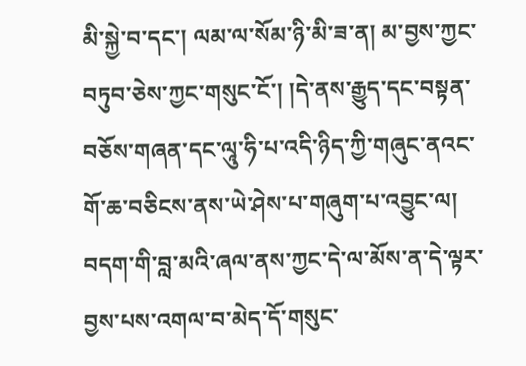མི་སྐྱེ་བ་དང་། ལམ་ལ་སོམ་ཉི་མི་ཟ་ན། མ་བྱས་ཀྱང་བཏུབ་ཅེས་ཀྱང་གསུང་ངོ་། །དེ་ནས་རྒྱུད་དང་བསྟན་བཅོས་གཞན་དང་ལཱུ་ཧི་པ་འདི་ཉིད་ཀྱི་གཞུང་ནའང་གོ་ཆ་བཅིངས་ནས་ཡེ་ཤེས་པ་གཞུག་པ་འབྱུང་ལ། བདག་གི་བླ་མའི་ཞལ་ནས་ཀྱང་དེ་ལ་མོས་ན་དེ་ལྟར་བྱས་པས་འགལ་བ་མེད་དོ་གསུང་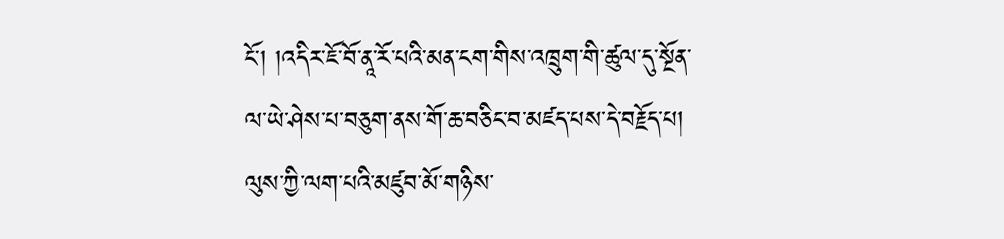ངོ་། །འདིར་ཇོ་བོ་ནཱ་རོ་པའི་མན་ངག་གིས་འཁྲུག་གི་ཚུལ་དུ་སྔོན་ལ་ཡེ་ཤེས་པ་བཅུག་ནས་གོ་ཆ་བཅིང་བ་མཛད་པས་དེ་བརྗོད་པ། ལུས་ཀྱི་ལག་པའི་མཛུབ་མོ་གཉིས་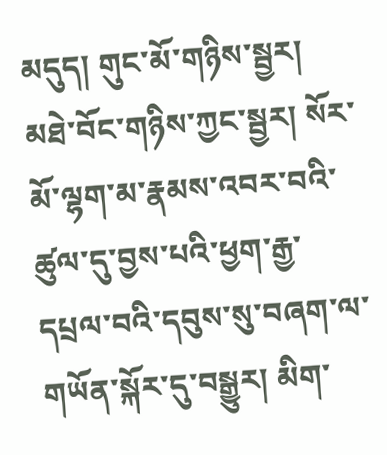མདུད། གུང་མོ་གཉིས་སྦྱར། མཐེ་བོང་གཉིས་ཀྱང་སྦྱར། སོར་མོ་ལྷག་མ་རྣམས་འབར་བའི་ཚུལ་དུ་བྱས་པའི་ཕྱག་རྒྱ་དཔྲལ་བའི་དབུས་སུ་བཞག་ལ་གཡོན་སྐོར་དུ་བསྒྱུར། མིག་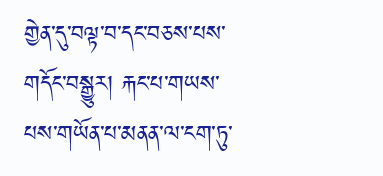གྱེན་དུ་བལྟ་བ་དང་བཅས་པས་གདོང་བསྒྱུར། རྐང་པ་གཡས་པས་གཡོན་པ་མནན་ལ་ངག་ཏུ་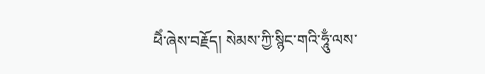ཕཻཾ་ཞེས་བརྗོད། སེམས་ཀྱི་སྙིང་གའི་ཧཱུྃ་ལས་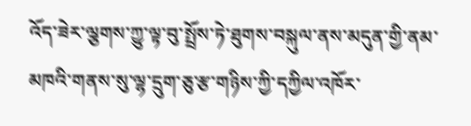འོད་ཟེར་ལྕགས་ཀྱུ་ལྟ་བུ་སྤྲོས་ཏེ་ཐུགས་བསྐུལ་ནས་མདུན་གྱི་ནམ་མཁའི་གནས་སུ་ལྷ་དྲུག་ཅུ་རྩ་གཉིས་ཀྱི་དཀྱིལ་འཁོར་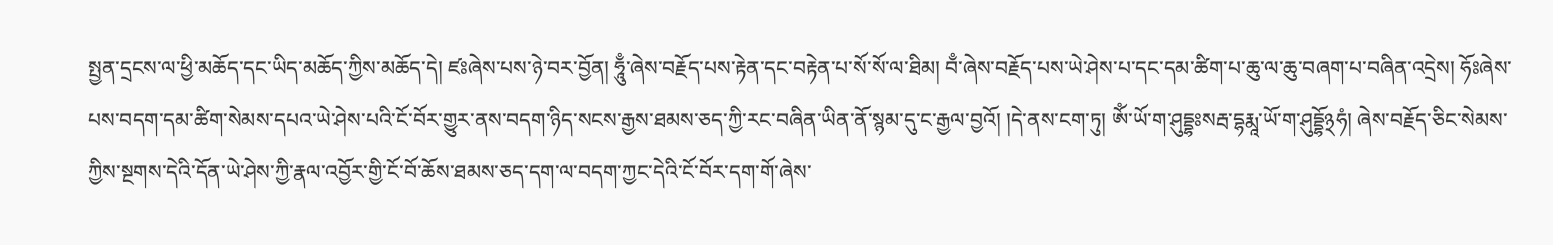སྤྱན་དྲངས་ལ་ཕྱི་མཆོད་དང་ཡིད་མཆོད་ཀྱིས་མཆོད་དེ། ཛཿཞེས་པས་ཉེ་བར་བྱོན། ཧཱུྃ་ཞེས་བརྗོད་པས་རྟེན་དང་བརྟེན་པ་སོ་སོ་ལ་ཐིམ། བྃ་ཞེས་བརྗོད་པས་ཡེ་ཤེས་པ་དང་དམ་ཚིག་པ་ཆུ་ལ་ཆུ་བཞག་པ་བཞིན་འདྲེས། ཧོཿཞེས་པས་བདག་དམ་ཚིག་སེམས་དཔའ་ཡེ་ཤེས་པའི་ངོ་བོར་གྱུར་ནས་བདག་ཉིད་སངས་རྒྱས་ཐམས་ཅད་ཀྱི་རང་བཞིན་ཡིན་ནོ་སྙམ་དུ་ང་རྒྱལ་བྱའོ། །དེ་ནས་ངག་ཏུ། ཨོཾ་ཡོ་ག་ཤུདྡྷཿསརྦ་དྷརྨཱ་ཡོ་ག་ཤུདྡྷོ྅ཧཾ། ཞེས་བརྗོད་ཅིང་སེམས་ཀྱིས་སྔགས་དེའི་དོན་ཡེ་ཤེས་ཀྱི་རྣལ་འབྱོར་གྱི་ངོ་བོ་ཆོས་ཐམས་ཅད་དག་ལ་བདག་ཀྱང་དེའི་ངོ་བོར་དག་གོ་ཞེས་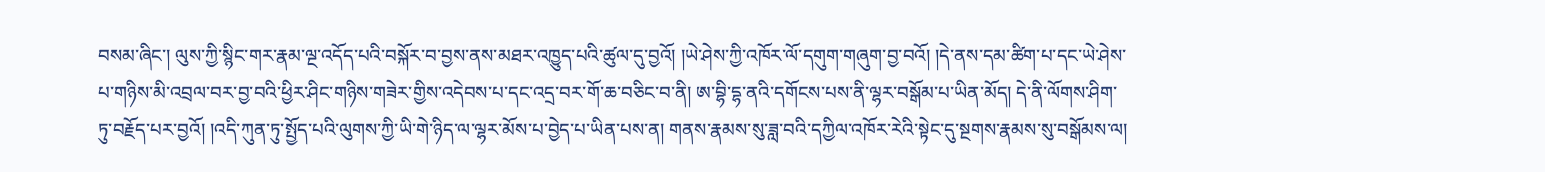བསམ་ཞིང་། ལུས་ཀྱི་སྙིང་གར་རྣམ་ལྔ་འདོད་པའི་བསྐོར་བ་བྱས་ནས་མཐར་འཁྱུད་པའི་ཚུལ་དུ་བྱའོ། །ཡེ་ཤེས་ཀྱི་འཁོར་ལོ་དགུག་གཞུག་བྱ་བའོ། །དེ་ནས་དམ་ཚིག་པ་དང་ཡེ་ཤེས་པ་གཉིས་མི་འབྲལ་བར་བྱ་བའི་ཕྱིར་ཤིང་གཉིས་གཟེར་གྱིས་འདེབས་པ་དང་འདྲ་བར་གོ་ཆ་བཅིང་བ་ནི། ཨ་བྷི་དྷ་ནའི་དགོངས་པས་ནི་ལྷར་བསྒོམ་པ་ཡིན་མོད། དེ་ནི་ལོགས་ཤིག་ཏུ་བརྗོད་པར་བྱའོ། །འདི་ཀུན་ཏུ་སྤྱོད་པའི་ལུགས་ཀྱི་ཡི་གེ་ཉིད་ལ་ལྷར་མོས་པ་བྱེད་པ་ཡིན་པས་ན། གནས་རྣམས་སུ་ཟླ་བའི་དཀྱིལ་འཁོར་རེའི་སྟེང་དུ་སྔགས་རྣམས་སུ་བསྒོམས་ལ།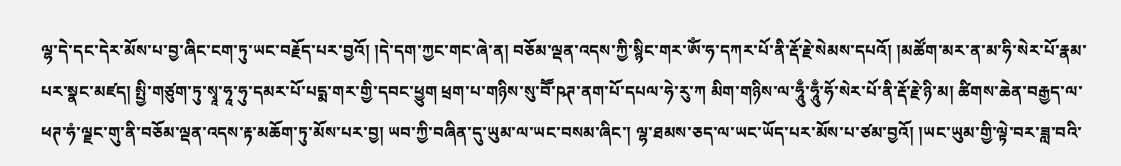ལྷ་དེ་དང་དེར་མོས་པ་བྱ་ཞིང་ངག་ཏུ་ཡང་བརྗོད་པར་བྱའོ། །དེ་དག་ཀྱང་གང་ཞེ་ན། བཅོམ་ལྡན་འདས་ཀྱི་སྙིང་གར་ཨོཾ་ཧ་དཀར་པོ་ནི་རྡོ་རྗེ་སེམས་དཔའོ། །མཚོག་མར་ན་མ་ཧི་སེར་པོ་རྣམ་པར་སྣང་མཛད། སྤྱི་གཙུག་ཏུ་སྭཱ་ཧཱ་ཧུ་དམར་པོ་པདྨ་གར་གྱི་དབང་ཕྱུག ཕྲག་པ་གཉིས་སུ་བཽ་ཥཊ་ནག་པོ་དཔལ་ཧེ་རུ་ཀ མིག་གཉིས་ལ་ཧཱུྃ་ཧཱུྃ་ཧོ་སེར་པོ་ནི་རྡོ་རྗེ་ཉི་མ། ཚིགས་ཆེན་བརྒྱད་ལ་ཕཊ་ཧཾ་ལྗང་གུ་ནི་བཅོམ་ལྡན་འདས་རྟ་མཆོག་ཏུ་མོས་པར་བྱ། ཡབ་ཀྱི་བཞིན་དུ་ཡུམ་ལ་ཡང་བསམ་ཞིང་། ལྷ་ཐམས་ཅད་ལ་ཡང་ཡོད་པར་མོས་པ་ཙམ་བྱའོ། །ཡང་ཡུམ་གྱི་ལྟེ་བར་ཟླ་བའི་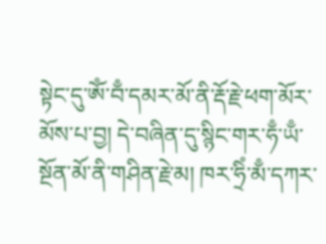སྟེང་དུ་ཨོཾ་བྃ་དམར་མོ་ནི་རྡོ་རྗེ་ཕག་མོར་མོས་པ་བྱ། དེ་བཞིན་དུ་སྙིང་གར་ཧྃ་ཡྃ་སྔོན་མོ་ནི་གཤིན་རྗེ་མ། ཁར་ཧྲིཾ་མྃ་དཀར་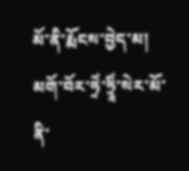མོ་ནི་རྨོངས་བྱེད་མ། མགོ་བོར་ཧྲེཾ་ཧྲཱིཾ་སེར་མོ་ནི་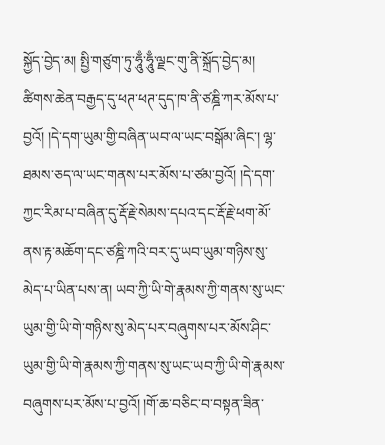སྐྱོད་བྱེད་མ། སྤྱི་གཙུག་ཏུ་ཧཱུྃ་ཧཱུྃ་ལྗང་གུ་ནི་སྐྲོད་བྱེད་མ། ཚིགས་ཆེན་བརྒྱད་དུ་ཕཊ་ཕཊ་དུད་ཁ་ནི་ཙཎྜི་ཀར་མོས་པ་བྱའོ། །དེ་དག་ཡུམ་གྱི་བཞིན་ཡབ་ལ་ཡང་བསྒོམ་ཞིང་། ལྷ་ཐམས་ཅད་ལ་ཡང་གནས་པར་མོས་པ་ཙམ་བྱའོ། །དེ་དག་ཀྱང་རིམ་པ་བཞིན་དུ་རྡོ་རྗེ་སེམས་དཔའ་དང་རྡོ་རྗེ་ཕག་མོ་ནས་རྟ་མཆོག་དང་ཙཎྜི་ཀའི་བར་དུ་ཡབ་ཡུམ་གཉིས་སུ་མེད་པ་ཡིན་པས་ན། ཡབ་ཀྱི་ཡི་གེ་རྣམས་ཀྱི་གནས་སུ་ཡང་ཡུམ་གྱི་ཡི་གེ་གཉིས་སུ་མེད་པར་བཞུགས་པར་མོས་ཤིང་ཡུམ་གྱི་ཡི་གེ་རྣམས་ཀྱི་གནས་སུ་ཡང་ཡབ་ཀྱི་ཡི་གེ་རྣམས་བཞུགས་པར་མོས་པ་བྱའོ། །གོ་ཆ་བཅིང་བ་བསྟན་ཟིན་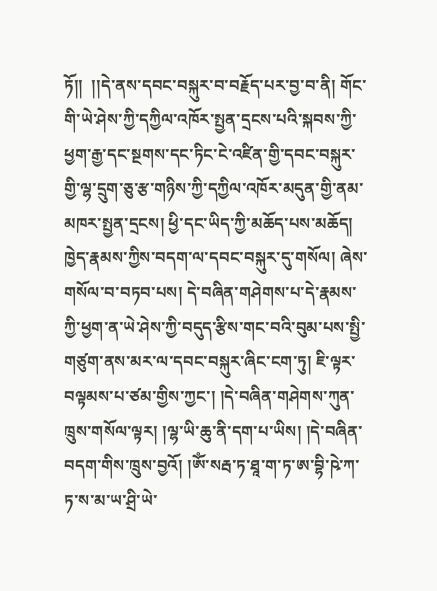ཏོ།།  །།དེ་ནས་དབང་བསྐུར་བ་བརྗོད་པར་བྱ་བ་ནི། གོང་གི་ཡེ་ཤེས་ཀྱི་དཀྱིལ་འཁོར་སྤྱན་དྲངས་པའི་སྐབས་ཀྱི་ཕྱག་རྒྱ་དང་སྔགས་དང་ཏིང་ངེ་འཛིན་གྱི་དབང་བསྐུར་གྱི་ལྷ་དྲུག་ཅུ་རྩ་གཉིས་ཀྱི་དཀྱིལ་འཁོར་མདུན་གྱི་ནམ་མཁར་སྤྱན་དྲངས། ཕྱི་དང་ཡིད་ཀྱི་མཆོད་པས་མཆོད། ཁྱེད་རྣམས་ཀྱིས་བདག་ལ་དབང་བསྐུར་དུ་གསོལ། ཞེས་གསོལ་བ་བཏབ་པས། དེ་བཞིན་གཤེགས་པ་དེ་རྣམས་ཀྱི་ཕྱག་ན་ཡེ་ཤེས་ཀྱི་བདུད་རྩིས་གང་བའི་བུམ་པས་སྤྱི་གཙུག་ནས་མར་ལ་དབང་བསྐུར་ཞིང་ངག་ཏུ། ཇི་ལྟར་བལྟམས་པ་ཙམ་གྱིས་ཀྱང་། །དེ་བཞིན་གཤེགས་ཀུན་ཁྲུས་གསོལ་ལྟར། །ལྷ་ཡི་ཆུ་ནི་དག་པ་ཡིས། །དེ་བཞིན་བདག་གིས་ཁྲུས་བྱའོ། །ཨོཾ་སརྦ་ཏ་ཐཱ་ག་ཏ་ཨ་བྷི་ཥེ་ཀ་ཏ་ས་མ་ཡ་ཤྲི་ཡེ་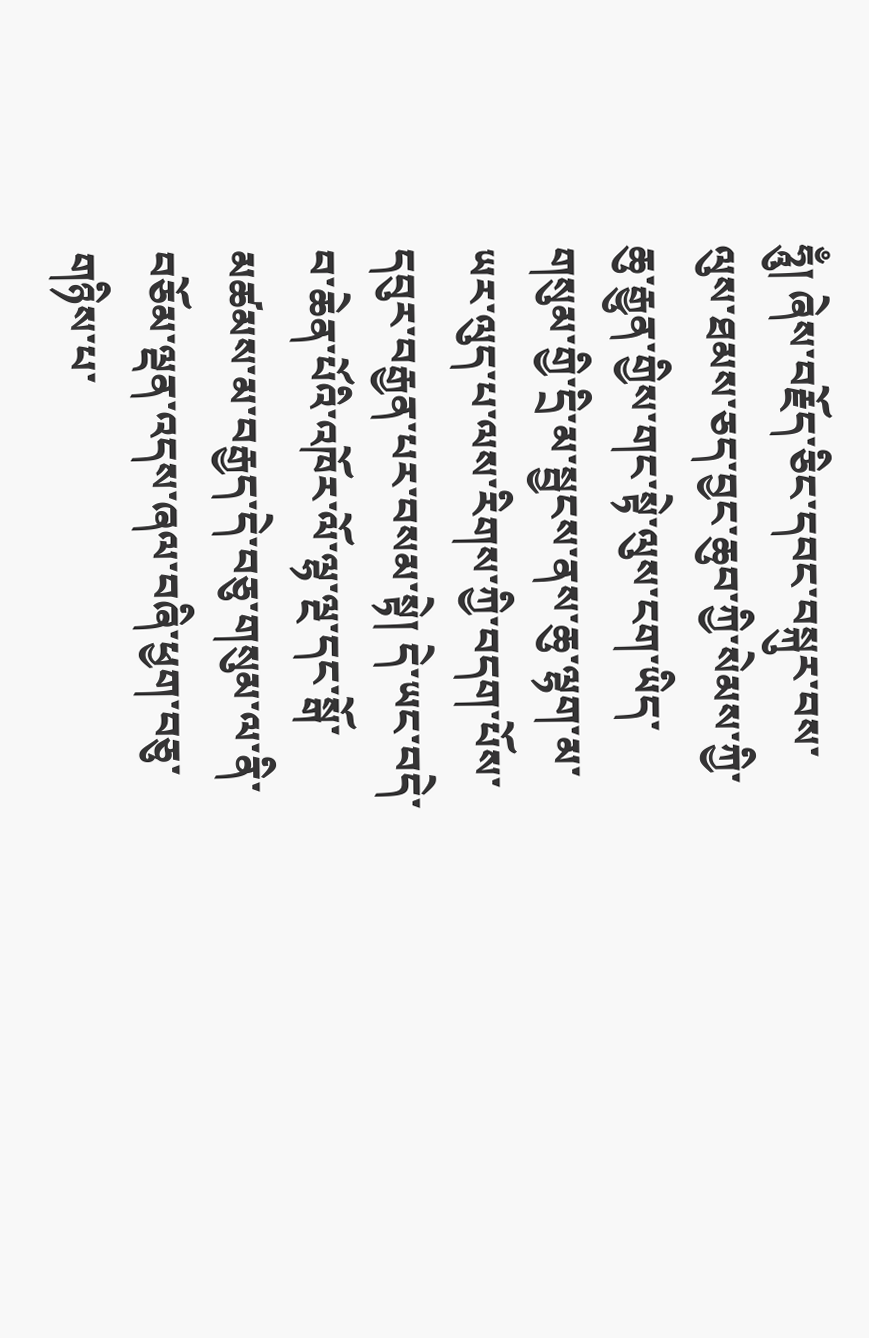ཧཱུྃ། ཞེས་བརྗོད་ཅིང་དབང་བསྐུར་བས་ལུས་ཐམས་ཅད་བྱང་ཆུབ་ཀྱི་སེམས་ཀྱི་ཆུ་རྒྱུན་གྱིས་གང་སྟེ་ལུས་ངག་ཡིད་གསུམ་གྱི་དྲི་མ་སྦྱངས་ནས་ཆུ་ལྷག་མ་ཡར་ལུད་པ་ལས་རིགས་ཀྱི་བདག་པོས་དབུར་བརྒྱན་པར་བསམ་སྟེ། དེ་ཡང་བདེ་བ་ཆེན་པོའི་འཁོར་ལོ་ལྷ་ལྔ་དང་སྒོ་མཚམས་མ་བརྒྱད་དེ་བཅུ་གསུམ་ལ་ནི་བཅོམ་ལྡན་འདས་ཞལ་བཞི་ཕྱག་བཅུ་གཉིས་པ་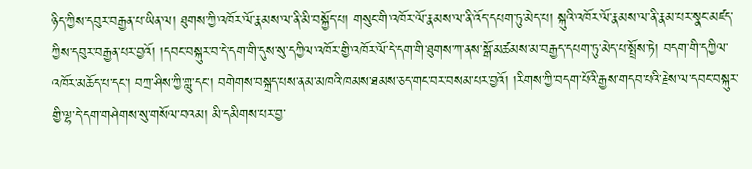ཉིད་ཀྱིས་དབུར་བརྒྱན་པ་ཡིན་ལ། ཐུགས་ཀྱི་འཁོར་ལོ་རྣམས་ལ་ནི་མི་བསྐྱོད་པ། གསུང་གི་འཁོར་ལོ་རྣམས་ལ་ནི་འོད་དཔག་ཏུ་མེད་པ། སྐུའི་འཁོར་ལོ་རྣམས་ལ་ནི་རྣམ་པར་སྣང་མཛད་ཀྱིས་དབུར་བརྒྱན་པར་བྱའོ། །དབང་བསྐུར་བ་དེ་དག་གི་དུས་སུ་དཀྱིལ་འཁོར་གྱི་འཁོར་ལོ་དེ་དག་གི་ཐུགས་ཀ་ནས་སྒོ་མཚམས་མ་བརྒྱད་དཔག་ཏུ་མེད་པ་སྤྲོས་ཏེ། བདག་གི་དཀྱིལ་འཁོར་མཆོད་པ་དང་། བཀྲ་ཤིས་ཀྱི་གླུ་དང་། བགེགས་བསྐྲད་པས་ནམ་མཁའི་ཁམས་ཐམས་ཅད་གང་བར་བསམ་པར་བྱའོ། །རིགས་ཀྱི་བདག་པོའི་རྒྱས་གདབ་པའི་རྗེས་ལ་དབང་བསྐུར་གྱི་ལྷ་དེ་དག་གཤེགས་སུ་གསོལ་བའམ། མི་དམིགས་པར་བྱ་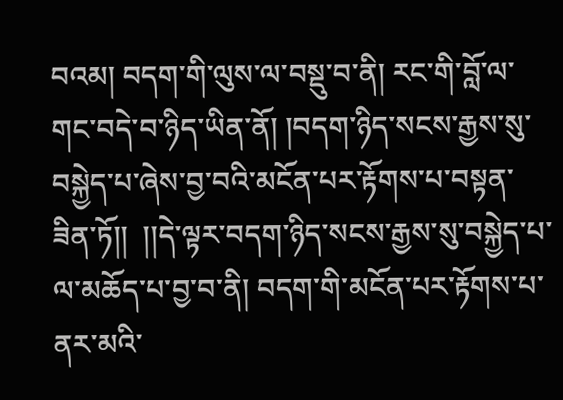བའམ། བདག་གི་ལུས་ལ་བསྡུ་བ་ནི། རང་གི་བློ་ལ་གང་བདེ་བ་ཉིད་ཡིན་ནོ། །བདག་ཉིད་སངས་རྒྱས་སུ་བསྐྱེད་པ་ཞེས་བྱ་བའི་མངོན་པར་རྟོགས་པ་བསྟན་ཟིན་ཏོ།།  །།དེ་ལྟར་བདག་ཉིད་སངས་རྒྱས་སུ་བསྐྱེད་པ་ལ་མཆོད་པ་བྱ་བ་ནི། བདག་གི་མངོན་པར་རྟོགས་པ་ནར་མའི་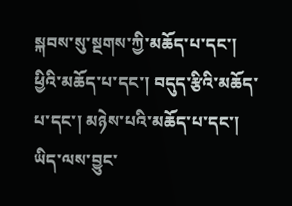སྐབས་སུ་སྔགས་ཀྱི་མཆོད་པ་དང་། ཕྱིའི་མཆོད་པ་དང་། བདུད་རྩིའི་མཆོད་པ་དང་། མཉེས་པའི་མཆོད་པ་དང་། ཡིད་ལས་བྱུང་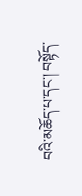བའི་མཆོད་པ་དང་། བསྟོད་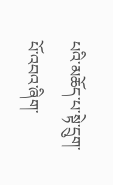པའི་མཆོད་པ་སྟེ་དྲུག་པོ་འབའ་ཞིག་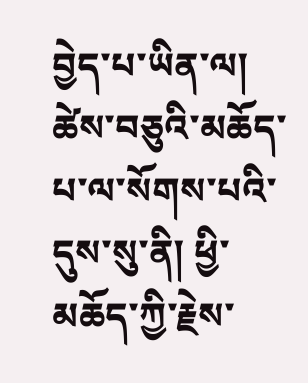བྱེད་པ་ཡིན་ལ། ཚེས་བཅུའི་མཆོད་པ་ལ་སོགས་པའི་དུས་སུ་ནི། ཕྱི་མཆོད་ཀྱི་རྗེས་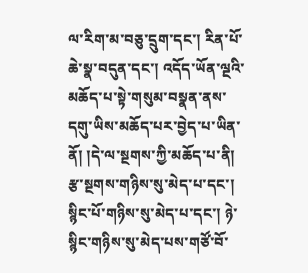ལ་རིག་མ་བཅུ་དྲུག་དང་། རིན་པོ་ཆེ་སྣ་བདུན་དང་། འདོད་ཡོན་ལྔའི་མཆོད་པ་སྟེ་གསུམ་བསྣན་ནས་དགུ་ཡིས་མཆོད་པར་བྱེད་པ་ཡིན་ནོ། །དེ་ལ་སྔགས་ཀྱི་མཆོད་པ་ནི། རྩ་སྔགས་གཉིས་སུ་མེད་པ་དང་། སྙིང་པོ་གཉིས་སུ་མེད་པ་དང་། ཉེ་སྙིང་གཉིས་སུ་མེད་པས་གཙོ་བོ་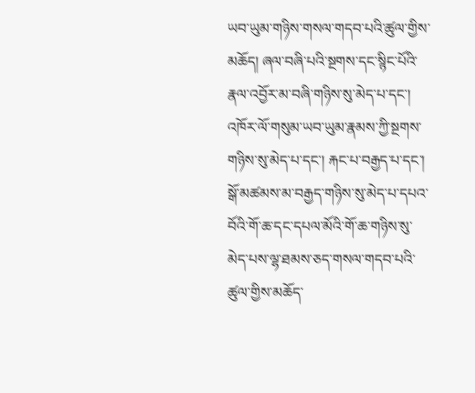ཡབ་ཡུམ་གཉིས་གསལ་གདབ་པའི་ཚུལ་གྱིས་མཆོད། ཞལ་བཞི་པའི་སྔགས་དང་སྙིང་པོའི་རྣལ་འབྱོར་མ་བཞི་གཉིས་སུ་མེད་པ་དང་། འཁོར་ལོ་གསུམ་ཡབ་ཡུམ་རྣམས་ཀྱི་སྔགས་གཉིས་སུ་མེད་པ་དང་། རྐང་པ་བརྒྱད་པ་དང་། སྒོ་མཚམས་མ་བརྒྱད་གཉིས་སུ་མེད་པ་དཔའ་བོའི་གོ་ཆ་དང་དཔལ་མོའི་གོ་ཆ་གཉིས་སུ་མེད་པས་ལྷ་ཐམས་ཅད་གསལ་གདབ་པའི་ཚུལ་གྱིས་མཆོད་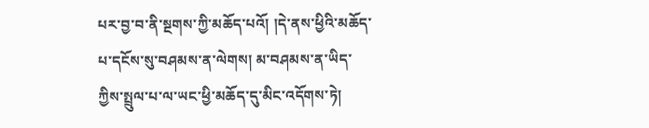པར་བྱ་བ་ནི་སྔགས་ཀྱི་མཆོད་པའོ། །དེ་ནས་ཕྱིའི་མཆོད་པ་དངོས་སུ་བཤམས་ན་ལེགས། མ་བཤམས་ན་ཡིད་ཀྱིས་སྤྲུལ་པ་ལ་ཡང་ཕྱི་མཆོད་དུ་མིང་འདོགས་ཏེ།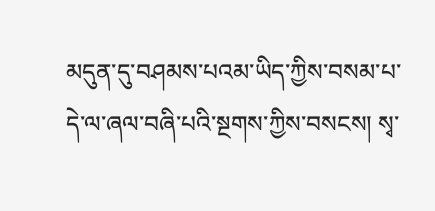མདུན་དུ་བཤམས་པའམ་ཡིད་ཀྱིས་བསམ་པ་དེ་ལ་ཞལ་བཞི་པའི་སྔགས་ཀྱིས་བསངས། སྭ་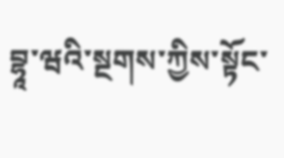བྷཱ་ཝའི་སྔགས་ཀྱིས་སྟོང་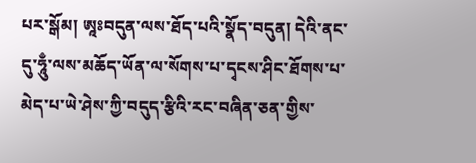པར་སྒོམ། ཨཱཿབདུན་ལས་ཐོད་པའི་སྣོད་བདུན། དེའི་ནང་དུ་ཧཱུྃ་ལས་མཆོད་ཡོན་ལ་སོགས་པ་དྭངས་ཤིང་ཐོགས་པ་མེད་པ་ཡེ་ཤེས་ཀྱི་བདུད་རྩིའི་རང་བཞིན་ཅན་གྱིས་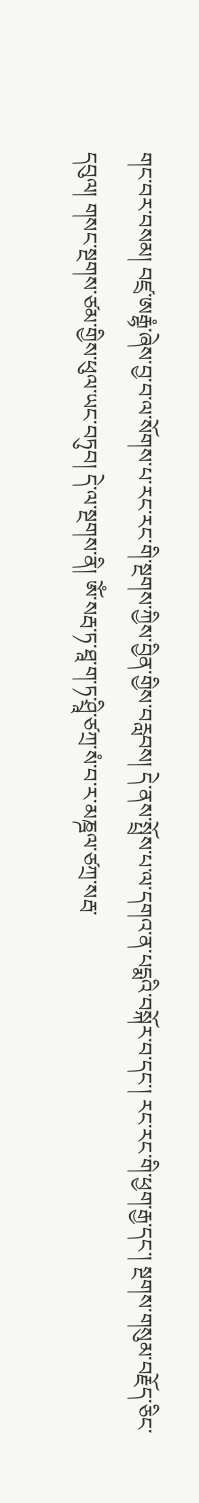གང་བར་བསམ། བཛྲ་ཨརྒྷཾ་ཞེས་བྱ་བ་ལ་སོགས་པ་རང་རང་གི་སྔགས་ཀྱིས་བྱིན་གྱིས་བརླབས། དེ་ནས་སྤྲོས་པ་ལ་དགའ་ན་པདྨའི་བསྐོར་བ་དང་། རང་རང་གི་ཕྱག་རྒྱ་དང་། སྔགས་གསུམ་བརྗོད་ཅིང་དབུལ། གསང་སྔགས་ཙམ་གྱིས་ཕུལ་ཡང་བཏུབ། དེ་ལ་སྔགས་ནི། ཨོཾ་སརྦ་ཏ་ཐཱ་ག་ཏ་ཤྲཱི་ཙཀྲ་སཾ་བ་ར་མཎྜལ་ཙཀྲ་སརྦ་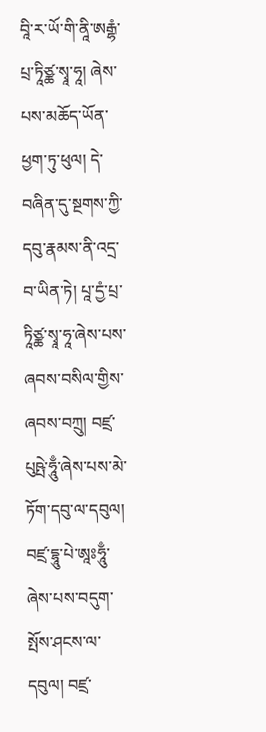བཱི་ར་ཡོ་གི་ནཱི་ཨརྒྷཾ་པྲ་ཏཱིཙྪ་སྭཱ་ཧཱ། ཞེས་པས་མཆོད་ཡོན་ཕྱག་ཏུ་ཕུལ། དེ་བཞིན་དུ་སྔགས་ཀྱི་དབུ་རྣམས་ནི་འདྲ་བ་ཡིན་ཏེ། པཱ་དྱཾ་པྲ་ཏཱིཙྪ་སྭཱ་ཧཱ་ཞེས་པས་ཞབས་བསིལ་གྱིས་ཞབས་བཀྲུ། བཛྲ་པུཥྤེ་ཧཱུྃ་ཞེས་པས་མེ་ཏོག་དབུ་ལ་དབུལ། བཛྲ་དྷཱུ་པེ་ཨཱཿཧཱུྃ་ཞེས་པས་བདུག་སྤོས་ཤངས་ལ་དབུལ། བཛྲ་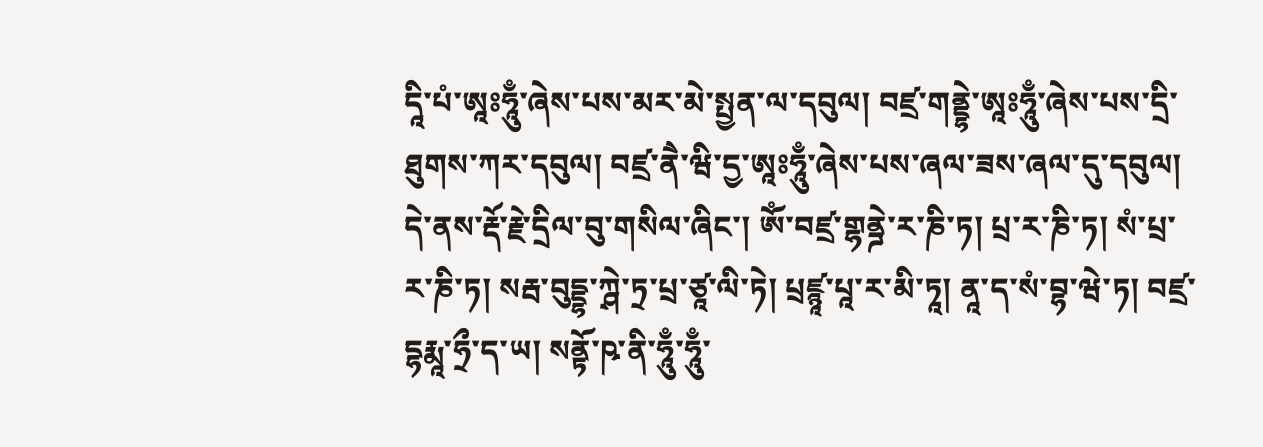དཱི་པཾ་ཨཱཿཧཱུྃ་ཞེས་པས་མར་མེ་སྤྱན་ལ་དབུལ། བཛྲ་གནྡྷེ་ཨཱཿཧཱུྃ་ཞེས་པས་དྲི་ཐུགས་ཀར་དབུལ། བཛྲ་ནཻ་ཝི་དྱ་ཨཱཿཧཱུྃ་ཞེས་པས་ཞལ་ཟས་ཞལ་དུ་དབུལ། དེ་ནས་རྡོ་རྗེ་དྲིལ་བུ་གསིལ་ཞིང་། ཨོཾ་བཛྲ་གྷནྜེ་ར་ཎི་ཏ། པྲ་ར་ཎི་ཏ། སཾ་པྲ་ར་ཎི་ཏ། སརྦ་བུདྡྷ་ཀྴེ་ཏྲ་པྲ་ཙཱ་ལི་ཏེ། པྲཛྙཱ་པཱ་ར་མི་ཏཱ། ནཱ་ད་སཾ་བྷ་ཝེ་ཏ། བཛྲ་དྷརྨཱ་ཧྲྀ་ད་ཡ། སནྟོ་ཥ་ནི་ཧཱུྃ་ཧཱུྃ་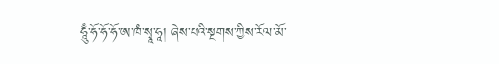ཧཱུྃ་ཧོ་ཧོ་ཧོ་ཨ་ཁཾ་སྭཱ་ཧཱ། ཞེས་པའི་སྔགས་ཀྱིས་རོལ་མོ་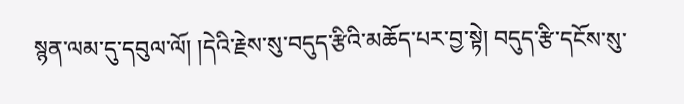སྙན་ལམ་དུ་དབུལ་ལོ། །དེའི་རྗེས་སུ་བདུད་རྩིའི་མཆོད་པར་བྱ་སྟེ། བདུད་རྩི་དངོས་སུ་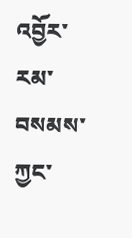འབྱོར་རམ་བསམས་ཀྱང་